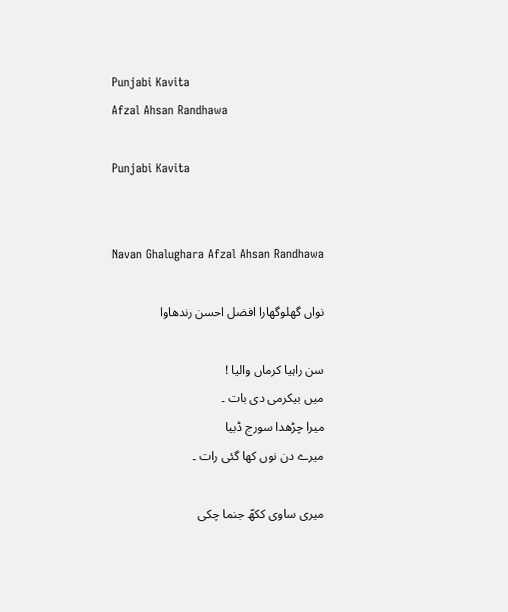Punjabi Kavita
Afzal Ahsan Randhawa

Punjabi Kavita


Navan Ghalughara Afzal Ahsan Randhawa

نواں گھلوگھارا افضل احسن رندھاوا

سن راہیا کرماں والیا !
میں بیکرمی دی بات ۔
میرا چڑھدا سورج ڈبیا
میرے دن نوں کھا گئی رات ۔

میری ساوی ککھّ جنما چکی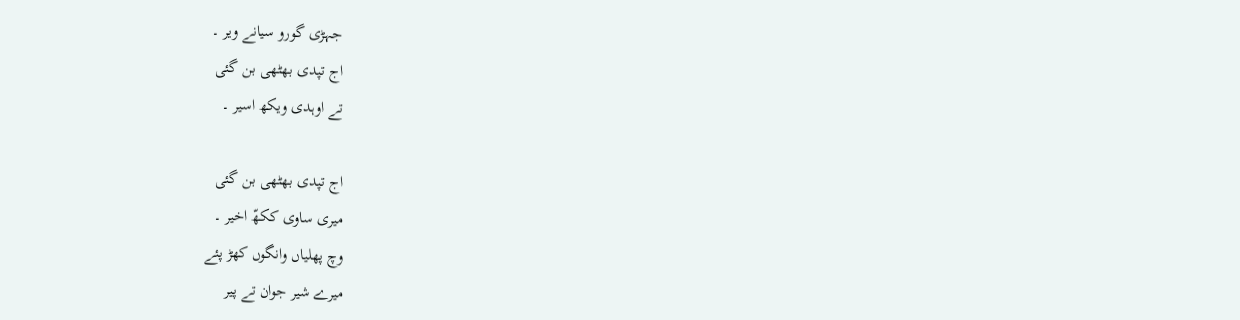جہڑی گورو سیانے ویر ۔
اج تپدی بھٹھی بن گئی
تے اوہدی ویکھ اسیر ۔

اج تپدی بھٹھی بن گئی
میری ساوی ککھّ اخیر ۔
وچ پھلیاں وانگوں کھڑ پئے
میرے شیر جوان تے پیر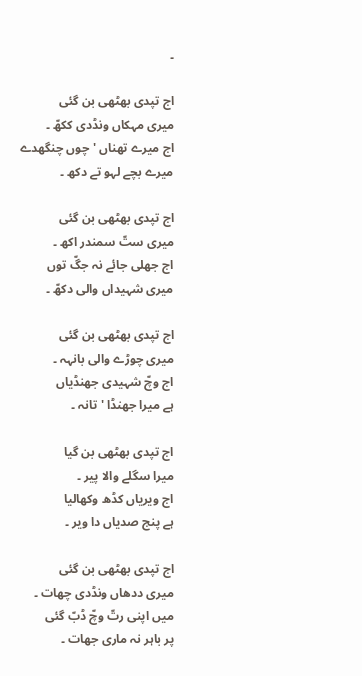۔

اج تپدی بھٹھی بن گئی
میری مہکاں ونڈدی ککھّ ۔
اج میرے تھناں 'چوں چنگھدے
میرے بچے لہو تے دکھ ۔

اج تپدی بھٹھی بن گئی
میری ستّ سمندر اکھ ۔
اج جھلی جائے نہ جگّ توں
میری شہیداں والی دکھّ ۔

اج تپدی بھٹھی بن گئی
میری چوڑے والی بانہہ ۔
اج وچّ شہیدی جھنڈیاں
ہے میرا جھنڈا 'تانہ ۔

اج تپدی بھٹھی بن گیا
میرا سگلے والا پیر ۔
اج ویریاں کڈھ وکھالیا
ہے پنج صدیاں دا ویر ۔

اج تپدی بھٹھی بن گئی
میری ددھاں ونڈدی چھات ۔
میں اپنی رتّ وچّ ڈبّ گئی
پر باہر نہ ماری جھات ۔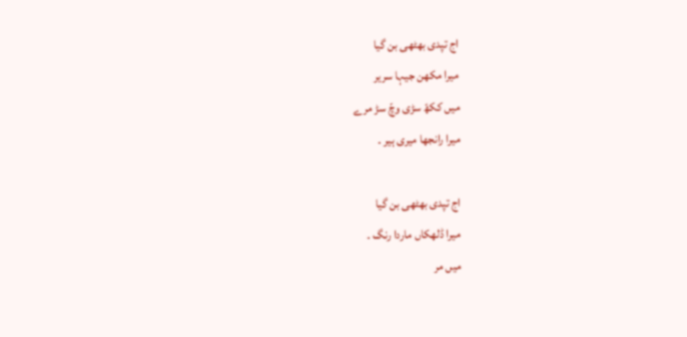اج تپدی بھٹھی بن گیا
میرا مکھن جیہا سریر
میں ککھّ سڑی وچّ سڑ مرے
میرا رانجھا میری ہیر ۔

اج تپدی بھٹھی بن گیا
میرا ڈلھکاں ماردا رنگ ۔
میں مر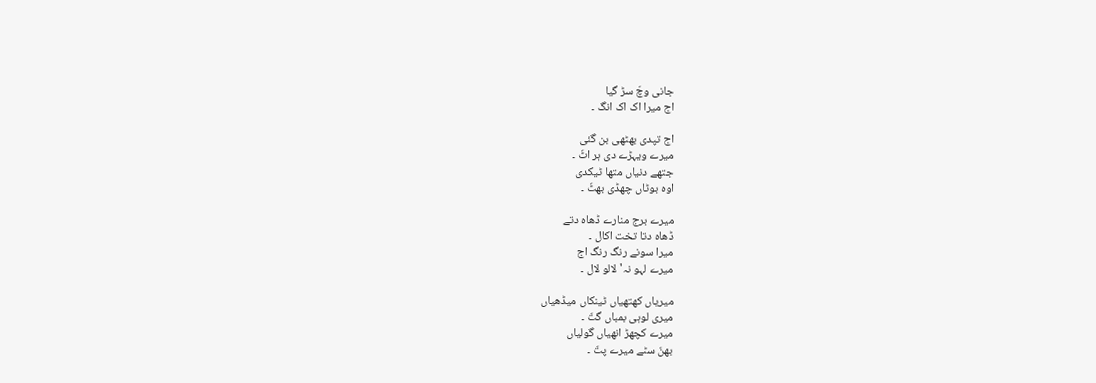جانی وچّ سڑ گیا
اج میرا اک اک انگ ۔

اج تپدی بھٹھی بن گئی
میرے ویہڑے دی ہر اٹّ ۔
جتھے دنیاں متھا ٹیکدی
اوہ بوٹاں چھڈی بھٹّ ۔

میرے برج منارے ڈھاہ دتے
ڈھاہ دتا تخت اکال ۔
میرا سونے رنگ رنگ اج
میرے لہو نہ' لالو لال ۔

میریاں کھتھیاں ٹینکاں میڈھیاں
میری لوہی بمباں گتّ ۔
میرے کچھڑ انھیاں گولیاں
بھنّ سٹے میرے پتّ ۔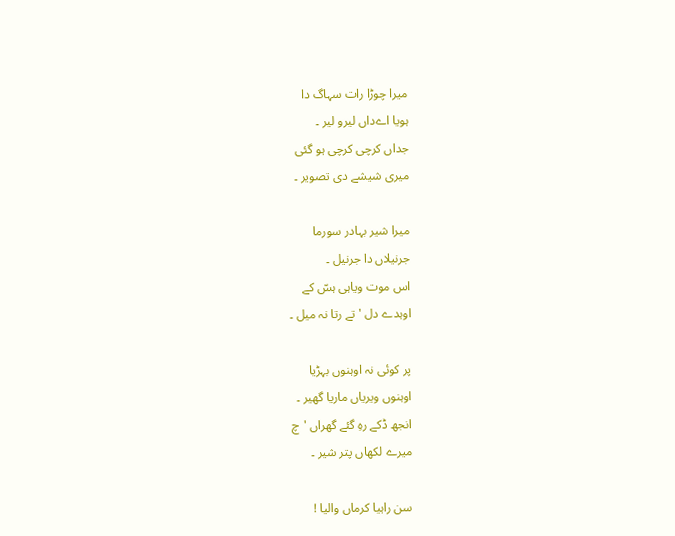میرا چوڑا رات سہاگ دا
ہویا اےداں لیرو لیر ۔
جداں کرچی کرچی ہو گئی
میری شیشے دی تصویر ۔

میرا شیر بہادر سورما
جرنیلاں دا جرنیل ۔
اس موت ویاہی ہسّ کے
اوہدے دل 'تے رتا نہ میل ۔

پر کوئی نہ اوہنوں بہڑیا
اوہنوں ویریاں ماریا گھیر ۔
انجھ ڈکے رہِ گئے گھراں 'چ
میرے لکھاں پتر شیر ۔

سن راہیا کرماں والیا !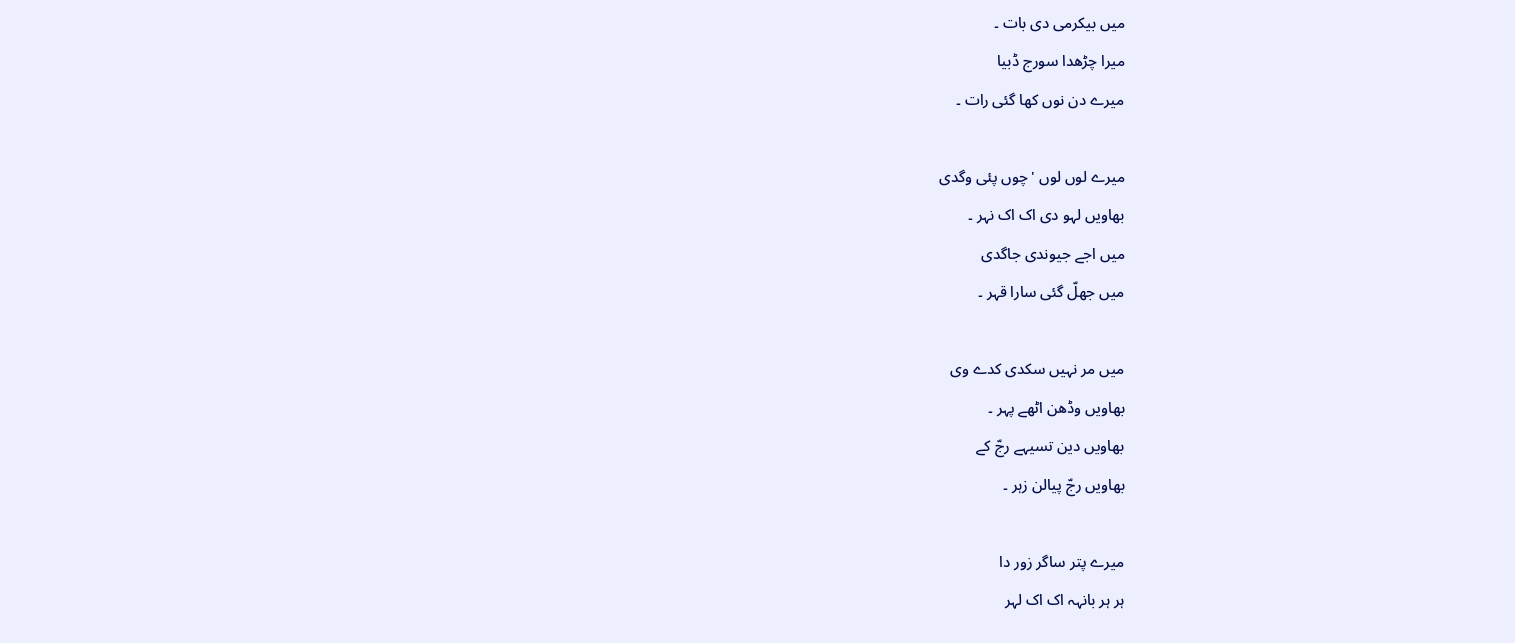میں بیکرمی دی بات ۔
میرا چڑھدا سورج ڈبیا
میرے دن نوں کھا گئی رات ۔

میرے لوں لوں 'چوں پئی وگدی
بھاویں لہو دی اک اک نہر ۔
میں اجے جیوندی جاگدی
میں جھلّ گئی سارا قہر ۔

میں مر نہیں سکدی کدے وی
بھاویں وڈھن اٹھے پہر ۔
بھاویں دین تسیہے رجّ کے
بھاویں رجّ پیالن زہر ۔

میرے پتر ساگر زور دا
ہر ہر بانہہ اک اک لہر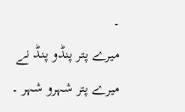۔
میرے پتر پنڈو پنڈ نے
میرے پتر شہرو شہر ۔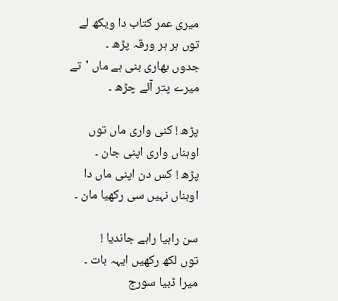میری عمر کتاب دا ویکھ لے
توں ہر ہر ورقہ پڑھ ۔
جدوں بھاری بنی ہے ماں 'تے
میرے پتر آئے چڑھ ۔

پڑھ ! کنی واری ماں توں
اوہناں واری اپنی جان ۔
پڑھ ! کس دن اپنی ماں دا
اوہناں نہیں سی رکھیا مان ۔

سن راہیا راہے جاندیا !
توں لکھ رکھیں ایہہ بات ۔
میرا ڈبیا سورج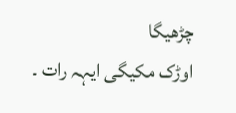چڑھیگا
اوڑک مکیگی ایہہ رات ۔